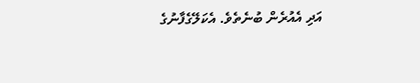އަދި އެއުރެން ބުނެތެވެ. އެކަލޭގެފާނުގެ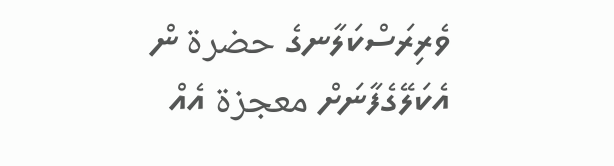ވެރިރަސްކަލާނގެ حضرة ން އެކަލޭގެފާނަށް معجزة އެއް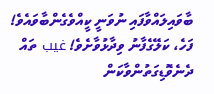ބާވައިލައްވާފައި ނުވަނީ ކީއްވެގެންބާވައެވެ! ފަހެ، ކަލޭގެފާނު ވިދާޅުވާށެވެ! غيب ތައް ދެނެވޮޑިގަތުންވާކަން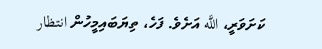ކަށަވަރީ، اللَّه އަށެވެ. ފަހެ، ތިޔަބައިމީހުން انتظار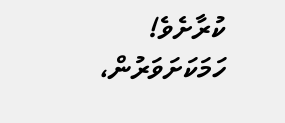ކުރާށެވެ! ހަމަކަށަވަރުން،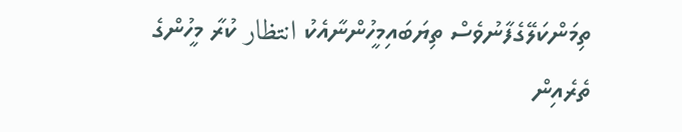ތިމަންކަލޭގެފާނުވެސް ތިޔަބައިމީހުންނާއެކު انتظار ކުރާ މީހުންގެ ތެރެއިން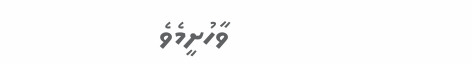ވާހުށީމެވެ